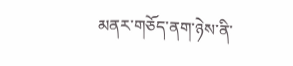མནར་གཅོད་ནག་ཉེས་ནི་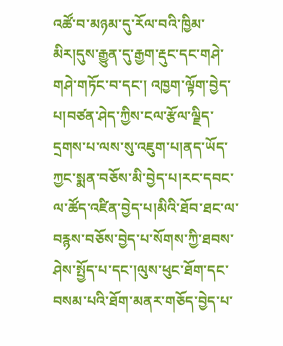འཚོ་བ་མཉམ་དུ་རོལ་བའི་ཁྱིམ་མིར།དུས་རྒྱུན་དུ་རྒྱག་རྡུང་དང་གཤེ་གཤེ་གཏོང་བ་དང་། འཁྱག་ལྟོག་བྱེད་པ།བཙན་ཤེད་ཀྱིས་ངལ་རྩོལ་ལྗིད་དྲགས་པ་ལས་སུ་འཇུག་པ།ནད་ཡོད་ཀྱང་སྨན་བཅོས་མི་བྱེད་པ།རང་དབང་ལ་ཚོད་འཛིན་བྱེད་པ།མིའི་ཐོབ་ཐང་ལ་བརྙས་བཅོས་བྱེད་པ་སོགས་ཀྱི་ཐབས་ཤེས་སྤྱོད་པ་དང་།ལུས་ཕུང་ཐོག་དང་བསམ་པའི་ཐོག་མནར་གཅོད་བྱེད་པ་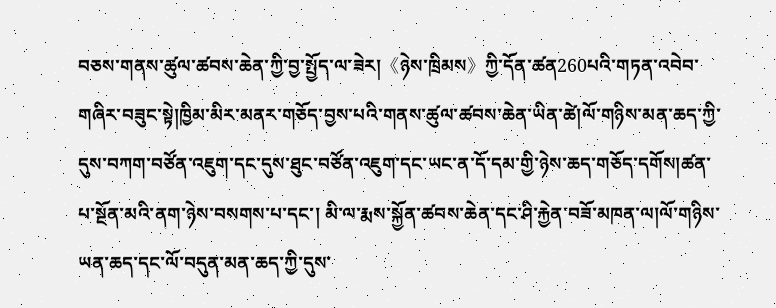བཅས་གནས་ཚུལ་ཚབས་ཆེན་ཀྱི་བྱ་སྤྱོད་ལ་ཟེར།《ཉེས་ཁྲིམས》ཀྱི་དོན་ཚན260པའི་གཏན་འབེབ་གཞིར་བཟུང་སྟེ།ཁྱིམ་མིར་མནར་གཅོད་བྱས་པའི་གནས་ཚུལ་ཚབས་ཆེན་ཡིན་ཚེ།ལོ་གཉིས་མན་ཆད་ཀྱི་དུས་བཀག་བཙོན་འཇུག་དང་དུས་ཐུང་བཙོན་འཇུག་དང་ཡང་ན་དོ་དམ་གྱི་ཉེས་ཆད་གཅོད་དགོས།ཚན་པ་སྔོན་མའི་ནག་ཉེས་བསགས་པ་དང་། མི་ལ་རྨས་སྐྱོན་ཚབས་ཆེན་དང་ཤི་རྐྱེན་བཟོ་མཁན་ལ།ལོ་གཉིས་ཡན་ཆད་དང་ལོ་བདུན་མན་ཆད་ཀྱི་དུས་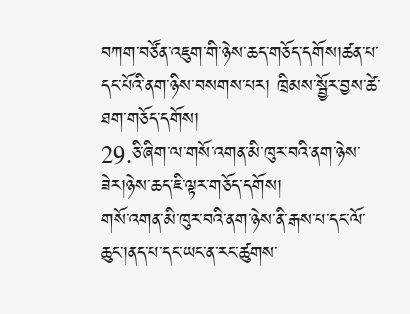བཀག་བཙོན་འཇུག་གི་ཉེས་ཆད་གཅོད་དགོས།ཚན་པ་དང་པོའི་ནག་ཉིས་བསགས་པར། ཁྲིམས་སྦྱོར་བྱས་ཚེ་ཐག་གཅོད་དགོས།
29.ཅི་ཞིག་ལ་གསོ་འགན་མི་ཁུར་བའི་ནག་ཉེས་ཟེར།ཉེས་ཆད་ཇི་ལྟར་གཅོད་དགོས།
གསོ་འགན་མི་ཁུར་བའི་ནག་ཉེས་ནི་རྒས་པ་དང་ལོ་ཆུང་།ནད་པ་དང་ཡང་ན་རང་ཚུགས་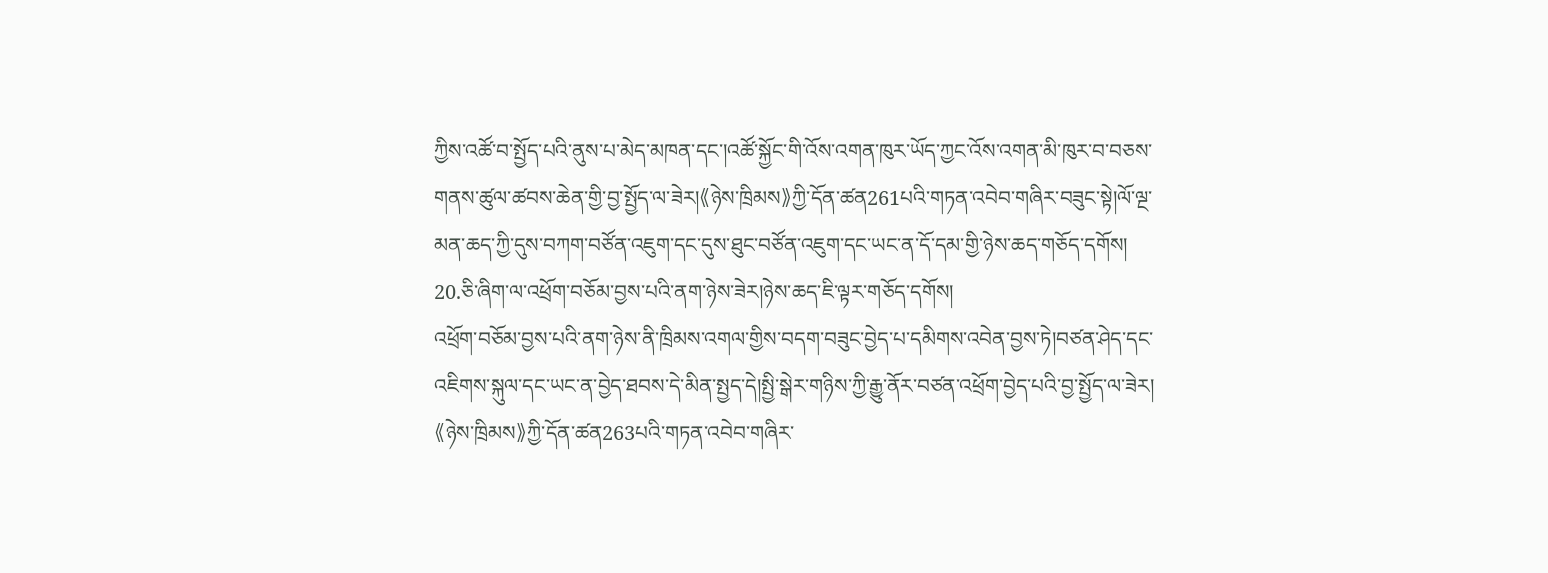ཀྱིས་འཚོ་བ་སྤྱོད་པའི་ནུས་པ་མེད་མཁན་དང་།འཚོ་སྐྱོང་གི་འོས་འགན་ཁུར་ཡོད་ཀྱང་འོས་འགན་མི་ཁུར་བ་བཅས་གནས་ཚུལ་ཚབས་ཆེན་གྱི་བྱ་སྤྱོད་ལ་ཟེར།《ཉེས་ཁྲིམས》ཀྱི་དོན་ཚན261པའི་གཏན་འབེབ་གཞིར་བཟུང་སྟེ།ལོ་ལྔ་མན་ཆད་ཀྱི་དུས་བཀག་བཙོན་འཇུག་དང་དུས་ཐུང་བཙོན་འཇུག་དང་ཡང་ན་དོ་དམ་གྱི་ཉེས་ཆད་གཅོད་དགོས།
20.ཅི་ཞིག་ལ་འཕྲོག་བཅོམ་བྱས་པའི་ནག་ཉེས་ཟེར།ཉེས་ཆད་ཇི་ལྟར་གཅོད་དགོས།
འཕྲོག་བཅོམ་བྱས་པའི་ནག་ཉེས་ནི་ཁྲིམས་འགལ་གྱིས་བདག་བཟུང་བྱེད་པ་དམིགས་འབེན་བྱས་ཏེ།བཙན་ཤེད་དང་འཇིགས་སྐུལ་དང་ཡང་ན་བྱེད་ཐབས་དེ་མིན་སྤྱད་དེ།སྤྱི་སྒེར་གཉིས་ཀྱི་རྒྱུ་ནོར་བཙན་འཕྲོག་བྱེད་པའི་བྱ་སྤྱོད་ལ་ཟེར།《ཉེས་ཁྲིམས》ཀྱི་དོན་ཚན263པའི་གཏན་འབེབ་གཞིར་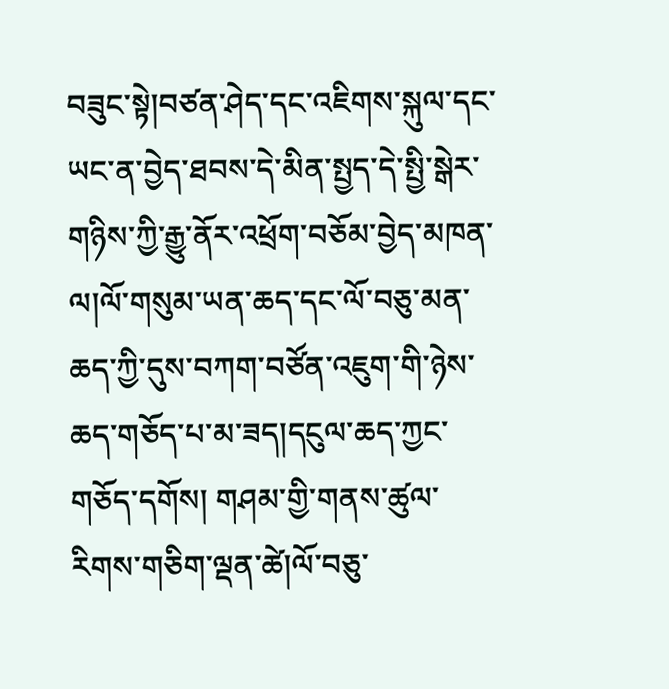བཟུང་སྟེ།བཙན་ཤེད་དང་འཇིགས་སྐུལ་དང་ཡང་ན་བྱེད་ཐབས་དེ་མིན་སྤྱད་དེ་སྤྱི་སྒེར་གཉིས་ཀྱི་རྒྱུ་ནོར་འཕྲོག་བཅོམ་བྱེད་མཁན་ལ།ལོ་གསུམ་ཡན་ཆད་དང་ལོ་བཅུ་མན་ཆད་ཀྱི་དུས་བཀག་བཙོན་འཇུག་གི་ཉེས་ཆད་གཅོད་པ་མ་ཟད།དངུལ་ཆད་ཀྱང་གཅོད་དགོས། གཤམ་གྱི་གནས་ཚུལ་རིགས་གཅིག་ལྡན་ཚེ།ལོ་བཅུ་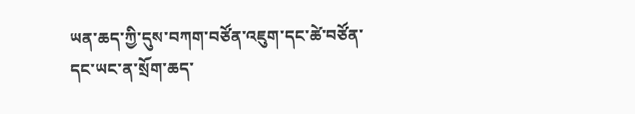ཡན་ཆད་ཀྱི་དུས་བཀག་བཙོན་འཇུག་དང་ཚེ་བཙོན་དང་ཡང་ན་སྲོག་ཆད་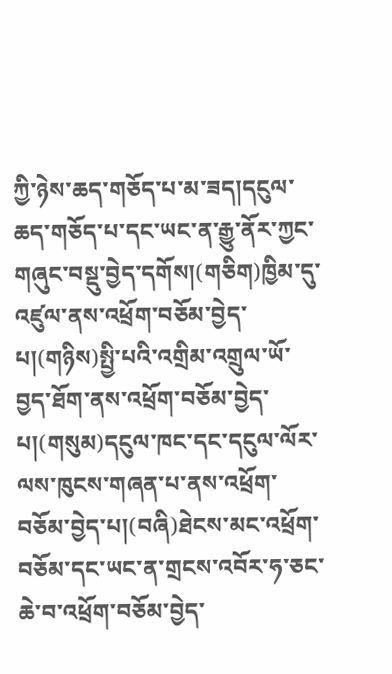ཀྱི་ཉེས་ཆད་གཅོད་པ་མ་ཟད།དངུལ་ཆད་གཅོད་པ་དང་ཡང་ན་རྒྱུ་ནོར་ཀྱང་གཞུང་བསྡུ་བྱེད་དགོས།(གཅིག)ཁྱིམ་དུ་འཛུལ་ནས་འཕྲོག་བཅོམ་བྱེད་པ།(གཉིས)སྤྱི་པའི་འགྲིམ་འགྲུལ་ཡོ་བྱད་ཐོག་ནས་འཕྲོག་བཅོམ་བྱེད་པ།(གསུམ)དངུལ་ཁང་དང་དངུལ་ལོར་ལས་ཁུངས་གཞན་པ་ནས་འཕྲོག་བཅོམ་བྱེད་པ།(བཞི)ཐེངས་མང་འཕྲོག་བཅོམ་དང་ཡང་ན་གྲངས་འབོར་ཧ་ཅང་ཆེ་བ་འཕྲོག་བཅོམ་བྱེད་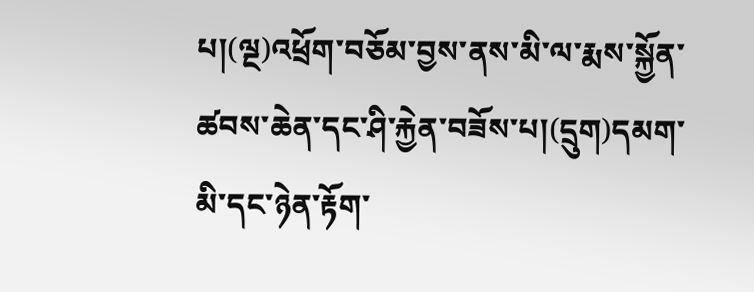པ།(ལྔ)འཕྲོག་བཅོམ་བྱས་ནས་མི་ལ་རྨས་སྐྱོན་ཚབས་ཆེན་དང་ཤི་རྐྱེན་བཟོས་པ།(དྲུག)དམག་མི་དང་ཉེན་རྟོག་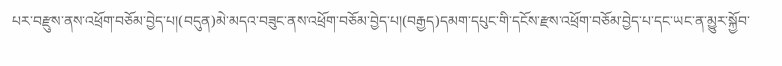པར་བརྫུས་ནས་འཕྲོག་བཅོམ་བྱེད་པ།(བདུན)མེ་མདའ་བཟུང་ནས་འཕྲོག་བཅོམ་བྱེད་པ།(བརྒྱད)དམག་དཔུང་གི་དངོས་རྫས་འཕྲོག་བཅོམ་བྱེད་པ་དང་ཡང་ན་མྱུར་སྐྱོབ་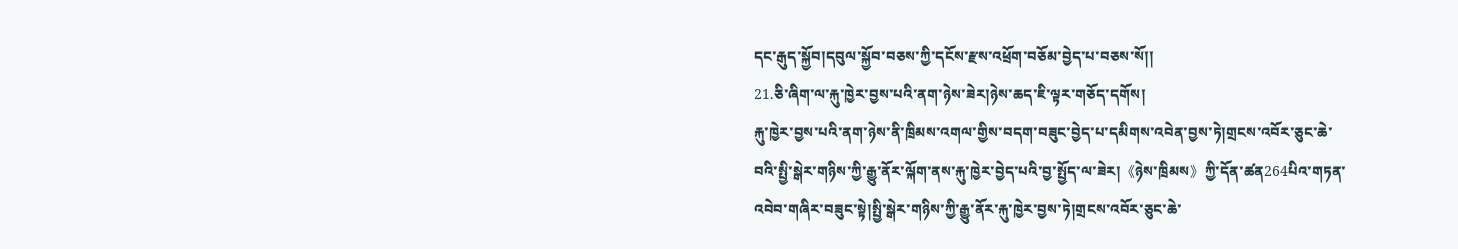དང་རྒུད་སྐྱོབ།དབུལ་སྐྱོབ་བཅས་ཀྱི་དངོས་རྫས་འཕྲོག་བཅོམ་བྱེད་པ་བཅས་སོ།།
21.ཅི་ཞིག་ལ་རྐུ་ཁྱེར་བྱས་པའི་ནག་ཉེས་ཟེར།ཉེས་ཆད་ཇི་ལྟར་གཅོད་དགོས།
རྐུ་ཁྱེར་བྱས་པའི་ནག་ཉེས་ནི་ཁྲིམས་འགལ་གྱིས་བདག་བཟུང་བྱེད་པ་དམིགས་འབེན་བྱས་ཏེ།གྲངས་འབོར་ཅུང་ཆེ་བའི་སྤྱི་སྒེར་གཉིས་ཀྱི་རྒྱུ་ནོར་ལྐོག་ནས་རྐུ་ཁྱེར་བྱེད་པའི་བྱ་སྤྱོད་ལ་ཟེར།《ཉེས་ཁྲིམས》ཀྱི་དོན་ཚན264པིའ་གཏན་འབེབ་གཞིར་བཟུང་སྟེ།སྤྱི་སྒེར་གཉིས་ཀྱི་རྒྱུ་ནོར་རྐུ་ཁྱེར་བྱས་ཏེ།གྲངས་འབོར་ཅུང་ཆེ་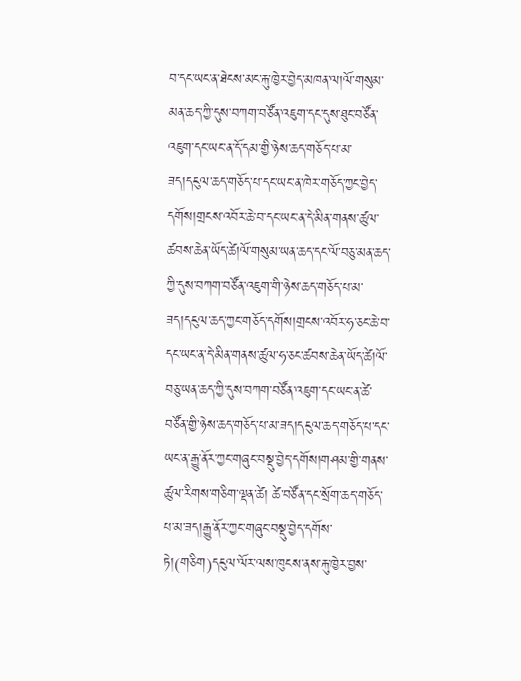བ་དང་ཡང་ན་ཐེངས་མང་རྐུ་ཁྱེར་བྱེད་མཁན་ལ།ལོ་གསུམ་མན་ཆད་ཀྱི་དུས་བཀག་བཙོན་འཇུག་དང་དུས་ཐུང་བཙོན་འཇུག་དང་ཡང་ན་དོ་དམ་གྱི་ཉེས་ཆད་གཅོད་པ་མ་ཟད།དངུལ་ཆད་གཅོད་པ་དང་ཡང་ན་ཁེར་གཅོད་ཀྱང་བྱེད་དགོས།གྲངས་འབོར་ཆེ་བ་དང་ཡང་ན་དེ་མིན་གནས་ཚུལ་ཚབས་ཆེན་ཡོད་ཚེ།ལོ་གསུམ་ཡན་ཆད་དང་ལོ་བཅུ་མན་ཆད་ཀྱི་དུས་བཀག་བཙོན་འཇུག་གི་ཉེས་ཆད་གཅོད་པ་མ་ཟད།དངུལ་ཆད་ཀྱང་གཅོད་དགོས།གྲངས་འབོར་ཧ་ཅང་ཆེ་བ་དང་ཡང་ན་དེ་མིན་གནས་ཚུལ་ཧ་ཅང་ཚབས་ཆེན་ཡོད་ཚེ།ལོ་བཅུ་ཡན་ཆད་ཀྱི་དུས་བཀག་བཙོན་འཇུག་དང་ཡང་ན་ཚེ་བཙོན་གྱི་ཉེས་ཆད་གཅོད་པ་མ་ཟད།དངུལ་ཆད་གཅོད་པ་དང་ཡང་ན་རྒྱུ་ནོར་ཀྱང་གཞུང་བསྡུ་བྱེད་དགོས།གཤམ་གྱི་གནས་ཚུལ་རིགས་གཅིག་ལྡན་ཚེ། ཚེ་བཙོན་དང་སྲོག་ཆད་གཅོད་པ་མ་ཟད།རྒྱུ་ནོར་ཀྱང་གཞུང་བསྡུ་བྱེད་དགོས་ཏེ།(གཅིག)དངུལ་ལོར་ལས་ཁུངས་ནས་རྐུ་ཁྱེར་བྱས་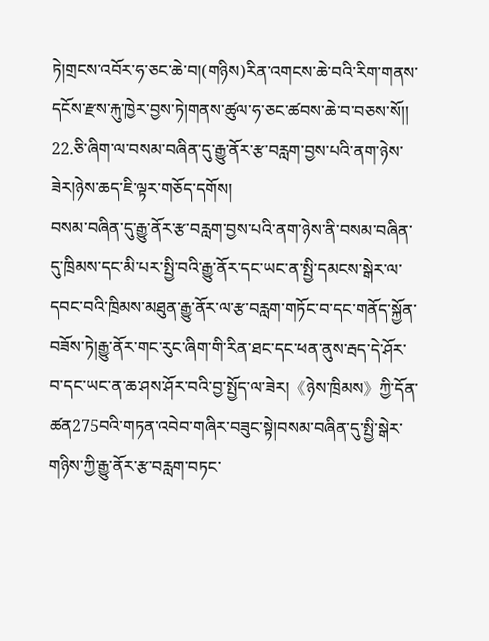ཏེ།གྲངས་འབོར་ཧ་ཅང་ཆེ་བ།(གཉིས)རིན་འགངས་ཆེ་བའི་རིག་གནས་དངོས་རྫས་རྐུ་ཁྱེར་བྱས་ཏེ།གནས་ཚུལ་ཧ་ཅང་ཚབས་ཆེ་བ་བཅས་སོ།།
22.ཅི་ཞིག་ལ་བསམ་བཞིན་དུ་རྒྱུ་ནོར་རྩ་བརླག་བྱས་པའི་ནག་ཉེས་ཟེར།ཉེས་ཆད་ཇི་ལྟར་གཅོད་དགོས།
བསམ་བཞིན་དུ་རྒྱུ་ནོར་རྩ་བརླག་བྱས་པའི་ནག་ཉེས་ནི་བསམ་བཞིན་དུ་ཁྲིམས་དང་མི་པར་སྤྱི་བའི་རྒྱུ་ནོར་དང་ཡང་ན་སྤྱི་དམངས་སྒེར་ལ་དབང་བའི་ཁྲིམས་མཐུན་རྒྱུ་ནོར་ལ་རྩ་བརླག་གཏོང་བ་དང་གནོད་སྐྱོན་བཟོས་ཏེ།རྒྱུ་ནོར་གང་རུང་ཞིག་གི་རིན་ཐང་དང་ཕན་ནུས་རྦད་དེ་ཤོར་བ་དང་ཡང་ན་ཆ་ཤས་ཤོར་བའི་བྱ་སྤྱོད་ལ་ཟེར།《ཉེས་ཁྲིམས》ཀྱི་དོན་ཚན275བའི་གཏན་འབེབ་གཞིར་བཟུང་སྟེ།བསམ་བཞིན་དུ་སྤྱི་སྒེར་གཉིས་ཀྱི་རྒྱུ་ནོར་རྩ་བརླག་བཏང་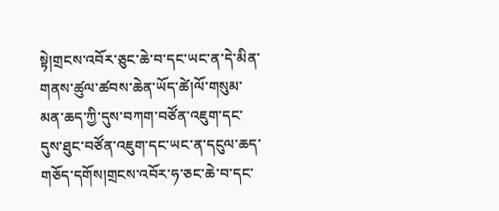སྟེ།གྲངས་འབོར་ཅུང་ཆེ་བ་དང་ཡང་ན་དེ་མིན་གནས་ཚུལ་ཚབས་ཆེན་ཡོད་ཚེ།ལོ་གསུམ་མན་ཆད་ཀྱི་དུས་བཀག་བཙོན་འཇུག་དང་དུས་ཐུང་བཙོན་འཇུག་དང་ཡང་ན་དངུལ་ཆད་གཅོད་དགོས།གྲངས་འབོར་ཧ་ཅང་ཆེ་བ་དང་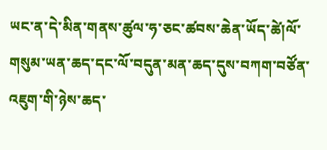ཡང་ན་དེ་མིན་གནས་ཚུལ་ཧ་ཅང་ཚབས་ཆེན་ཡོད་ཚེ།ལོ་གསུམ་ཡན་ཆད་དང་ལོ་བདུན་མན་ཆད་དུས་བཀག་བཙོན་འཇུག་གི་ཉེས་ཆད་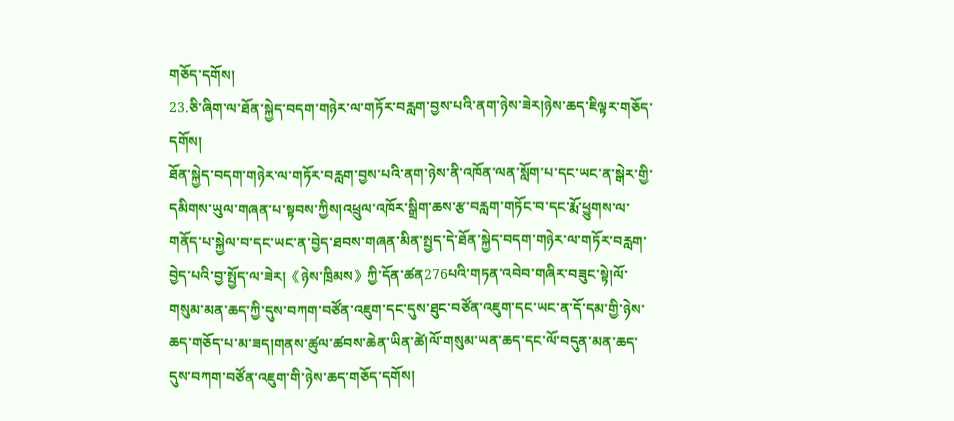གཅོད་དགོས།
23.ཅི་ཞིག་ལ་ཐོན་སྐྱེད་བདག་གཉེར་ལ་གཏོར་བརླག་བྱས་པའི་ནག་ཉེས་ཟེར།ཉེས་ཆད་ཇིལྟར་གཅོད་དགོས།
ཐོན་སྐྱེད་བདག་གཉེར་ལ་གཏོར་བརླག་བྱས་པའི་ནག་ཉེས་ནི་འཁོན་ལན་སློག་པ་དང་ཡང་ན་སྒེར་གྱི་དམིགས་ཡུལ་གཞན་པ་སྟབས་ཀྱིས།འཕྲུལ་འཁོར་སྒྲིག་ཆས་རྩ་བརླག་གཏོང་བ་དང་རྨོ་ཕྱུགས་ལ་གནོད་པ་སྐྱེལ་བ་དང་ཡང་ན་བྱེད་ཐབས་གཞན་མིན་སྤྱད་དེ་ཐོན་སྐྱེད་བདག་གཉེར་ལ་གཏོར་བརླག་བྱེད་པའི་བྱ་སྤྱོད་ལ་ཟེར།《ཉེས་ཁྲིམས》ཀྱི་དོན་ཚན276པའི་གཏན་འབེབ་གཞིར་བཟུང་སྟེ།ལོ་གསུམ་མན་ཆད་ཀྱི་དུས་བཀག་བཙོན་འཇུག་དང་དུས་ཐུང་བཙོན་འཇུག་དང་ཡང་ན་དོ་དམ་གྱི་ཉེས་ཆད་གཅོད་པ་མ་ཟད།གནས་ཚུལ་ཚབས་ཆེན་ཡིན་ཚེ།ལོ་གསུམ་ཡན་ཆད་དང་ལོ་བདུན་མན་ཆད་དུས་བཀག་བཙོན་འཇུག་གི་ཉེས་ཆད་གཅོད་དགོས།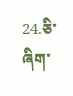24.ཅི་ཞིག་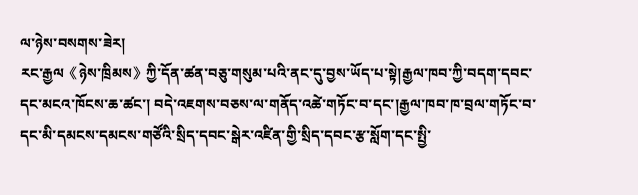ལ་ཉེས་བསགས་ཟེར།
རང་རྒྱལ《ཉེས་ཁྲིམས》ཀྱི་དོན་ཚན་བཅུ་གསུམ་པའི་ནང་དུ་བྱས་ཡོད་པ་སྟེ།རྒྱལ་ཁབ་ཀྱི་བདག་དབང་དང་མངའ་ཁོངས་ཆ་ཚང་། བདེ་འཇགས་བཅས་ལ་གནོད་འཚེ་གཏོང་བ་དང་།རྒྱལ་ཁབ་ཁ་བྲལ་གཏོང་བ་དང་མི་དམངས་དམངས་གཙོའི་སྲིད་དབང་སྒེར་འཛིན་གྱི་སྲིད་དབང་རྩ་སློག་དང་སྤྱི་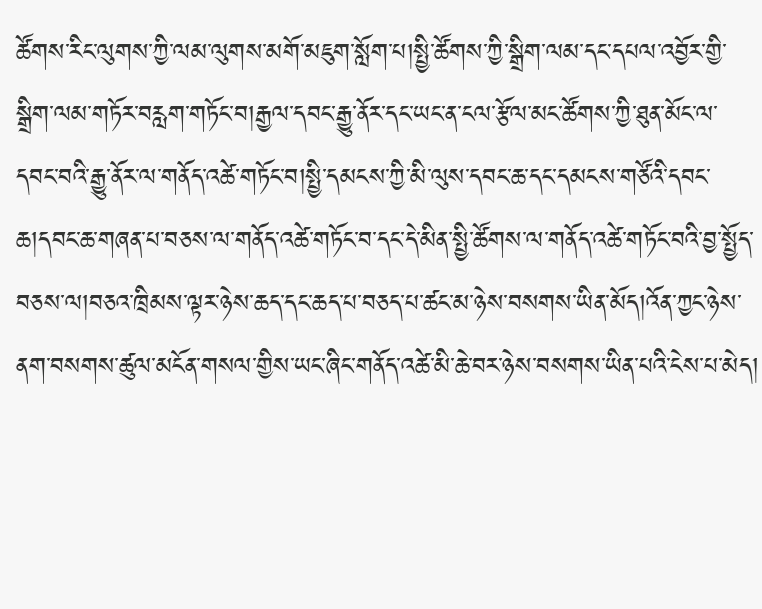ཚོགས་རིང་ལུགས་ཀྱི་ལམ་ལུགས་མགོ་མཇུག་སློག་པ།སྤྱི་ཚོགས་ཀྱི་སྒྲིག་ལམ་དང་དཔལ་འབྱོར་གྱི་སྒྲིག་ལམ་གཏོར་བརླག་གཏོང་བ།རྒྱལ་དབང་རྒྱུ་ནོར་དང་ཡང་ན་ངལ་རྩོལ་མང་ཚོགས་ཀྱི་ཐུན་མོང་ལ་དབང་བའི་རྒྱུ་ནོར་ལ་གནོད་འཚེ་གཏོང་བ།སྤྱི་དམངས་ཀྱི་མི་ལུས་དབང་ཆ་དང་དམངས་གཙོའི་དབང་ཆ།དབང་ཆ་གཞན་པ་བཅས་ལ་གནོད་འཚེ་གཏོང་བ་དང་དེ་མིན་སྤྱི་ཚོགས་ལ་གནོད་འཚེ་གཏོང་བའི་བྱ་སྤྱོད་བཅས་ལ།བཅའ་ཁྲིམས་ལྟར་ཉེས་ཆད་དང་ཆད་པ་བཅད་པ་ཚང་མ་ཉེས་བསགས་ཡིན་མོད།འོན་ཀྱང་ཉེས་ནག་བསགས་ཚུལ་མངོན་གསལ་གྱིས་ཡང་ཞིང་གནོད་འཚེ་མི་ཆེ་བར་ཉེས་བསགས་ཡིན་པའི་ངེས་པ་མེད།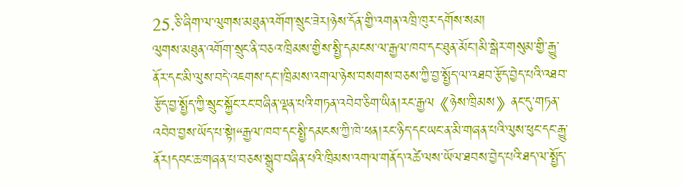25.ཅི་ཞིག་ལ་ལུགས་མཐུན་འགོག་སྲུང་ཟེར།ཉེས་དོན་གྱི་འགན་འཁྲི་ཁུར་དགོས་སམ།
ལུགས་མཐུན་འགོག་སྲུང་ནི་བཅའ་ཁྲིམས་གྱིས་སྤྱི་དམངས་ལ་རྒྱལ་ཁབ་དང་ཐུན་མོང་།མི་སྒེར་གསུམ་གྱི་རྒྱུ་ནོར་དང་མི་ལུས་བདེ་འཇགས་དང་།ཁྲིམས་འགལ་ཉེས་བསགས་བཅས་ཀྱི་བྱ་སྤྱོད་ལ་འཐབ་རྩོད་བྱེད་པའི་འཐབ་རྩོད་བྱ་སྤྱོད་ཀྱི་སྲུང་སྐྱོང་རང་བཞིན་ལྡན་པའི་གཏན་འབེབ་ཅིག་ཡིན།རང་རྒྱལ《ཉེས་ཁྲིམས》ནང་དུ་གཏན་འབེབ་བྱས་ཡོད་པ་སྟེ།“རྒྱལ་ཁབ་དང་སྤྱི་དམངས་ཀྱི་ཁེ་ཕན།རང་ཉིད་དང་ཡང་ན་མི་གཞན་པའི་ལུས་ཕུང་དང་རྒྱུ་ནོར།དབང་ཆ་གཞན་པ་བཅས་སྒྲུབ་བཞིན་པའི་ཁྲིམས་འགལ་གནོད་འཚེ་ལས་ཡོལ་ཐབས་བྱེད་པའི་ཐད་ལ་སྤྱོད་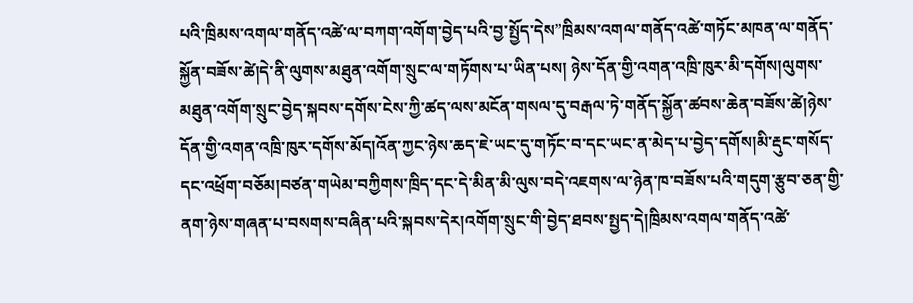པའི་ཁྲིམས་འགལ་གནོད་འཚེ་ལ་བཀག་འགོག་བྱེད་པའི་བྱ་སྤྱོད་དེས”ཁྲིམས་འགལ་གནོད་འཚེ་གཏོང་མཁན་ལ་གནོད་སྐྱོན་བཟོས་ཚེ།དེ་ནི་ལུགས་མཐུན་འགོག་སྲུང་ལ་གཏོགས་པ་ཡིན་པས། ཉེས་དོན་གྱི་འགན་འཁྲི་ཁུར་མི་དགོས།ལུགས་མཐུན་འགོག་སྲུང་བྱེད་སྐབས་དགོས་ངེས་ཀྱི་ཚད་ལས་མངོན་གསལ་དུ་བརྒལ་ཏེ་གནོད་སྐྱོན་ཚབས་ཆེན་བཟོས་ཚེ།ཉེས་དོན་གྱི་འགན་འཁྲི་ཁུར་དགོས་མོད།འོན་ཀྱང་ཉེས་ཆད་ཇེ་ཡང་དུ་གཏོང་བ་དང་ཡང་ན་མེད་པ་བྱེད་དགོས།མི་རྡུང་གསོད་དང་འཕྲོག་བཅོམ།བཙན་གཡེམ་བཀྱིགས་ཁྲིད་དང་དེ་མིན་མི་ལུས་བདེ་འཇགས་ལ་ཉེན་ཁ་བཟོས་པའི་གདུག་རྩུབ་ཅན་གྱི་ནག་ཉེས་གཞན་པ་བསགས་བཞིན་པའི་སྐབས་དེར།འགོག་སྲུང་གི་བྱེད་ཐབས་སྤྱད་དེ།ཁྲིམས་འགལ་གནོད་འཚེ་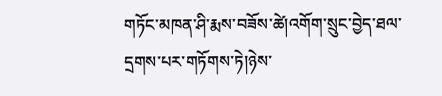གཏོང་མཁན་ཤི་རྨས་བཟོས་ཚེ།འགོག་སྲུང་བྱེད་ཐལ་དྲགས་པར་གཏོགས་ཏེ།ཉེས་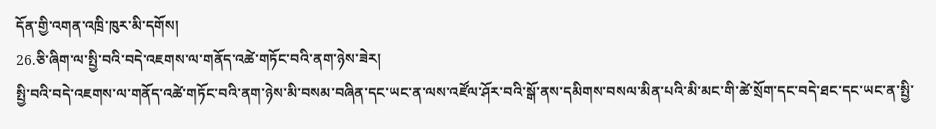དོན་གྱི་འགན་འཁྲི་ཁུར་མི་དགོས།
26.ཅི་ཞིག་ལ་སྤྱི་བའི་བདེ་འཇགས་ལ་གནོད་འཚེ་གཏོང་བའི་ནག་ཉེས་ཟེར།
སྤྱི་བའི་བདེ་འཇགས་ལ་གནོད་འཚེ་གཏོང་བའི་ནག་ཉེས་མི་བསམ་བཞིན་དང་ཡང་ན་ལས་འཛོལ་ཤོར་བའི་སྒོ་ནས་དམིགས་བསལ་མིན་པའི་མི་མང་གི་ཚེ་སྲོག་དང་བདེ་ཐང་དང་ཡང་ན་སྤྱི་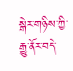སྒེར་གཉིས་ཀྱི་རྒྱུ་ནོར་བདེ་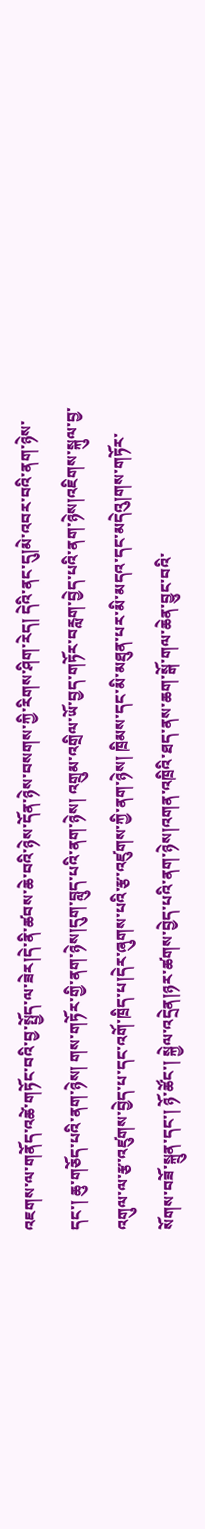འཇགས་ལ་གནོད་འཚེ་གཏོང་བའི་བྱ་སྤྱོད་ལ་ཟེར།དེ་ནི་ཚབས་ཆེ་བའི་ཉེས་དོན་ཉེས་བསགས་ཀྱི་རིགས་ཤིག་རེད། དེའི་ནང་དུ།མེ་འབར་བའི་ནག་ཉེས་དང་། ཆུ་གཅོད་པའི་ནག་ཉེས། གས་གཏོར་གྱི་ནག་ཉེས།དུག་བླུད་པའི་ནག་ཉེས། འགྲུམ་འགྲིལ་ཡོ་བྱད་གཏོར་བརླག་བྱེད་པའི་ནག་ཉེས།འཇིགས་སྐུལ་བྱ་འགུལ་ལ་རྩ་འཛུགས་བྱེད་པ་དང་འགོ་ཁྲིད་པ།དེར་ཞུགས་པའི་རྩ་འཛུགས་ཀྱི་ནག་ཉེས། ཁྲིམས་དང་མི་མཐུན་པར་མི་མདའ་དང་མདེའུ།གས་གཏོར་སོགས་བཟོ་སྐྲུན་དང་། ཉོ་ཚོང་། སྐྱེལ་འདྲེན།ཉར་ཚགས་བྱེད་པའི་ནག་ཉེས།འགན་འཁྲིའི་ཐད་ནས་ཆག་སྒོ་གལ་ཆེན་བྱུང་བའི་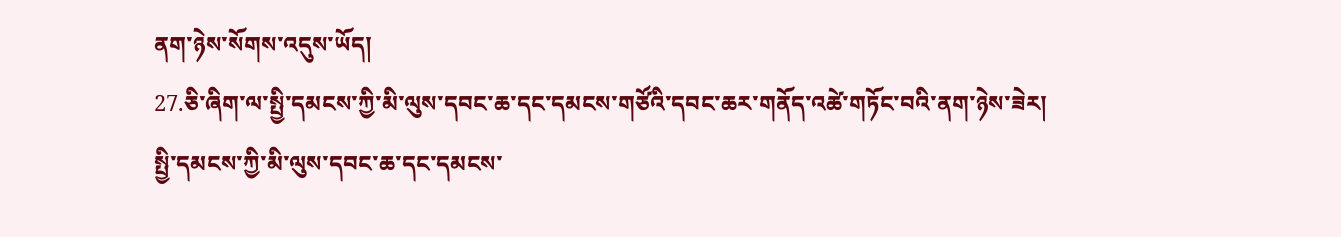ནག་ཉེས་སོགས་འདུས་ཡོད།
27.ཅི་ཞིག་ལ་སྤྱི་དམངས་ཀྱི་མི་ལུས་དབང་ཆ་དང་དམངས་གཙོའི་དབང་ཆར་གནོད་འཚེ་གཏོང་བའི་ནག་ཉེས་ཟེར།
སྤྱི་དམངས་ཀྱི་མི་ལུས་དབང་ཆ་དང་དམངས་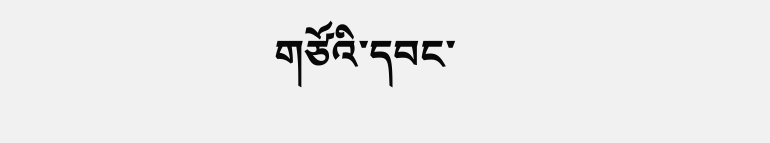གཙོའི་དབང་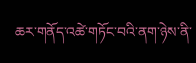ཆར་གནོད་འཚེ་གཏོང་བའི་ནག་ཉེས་ནི་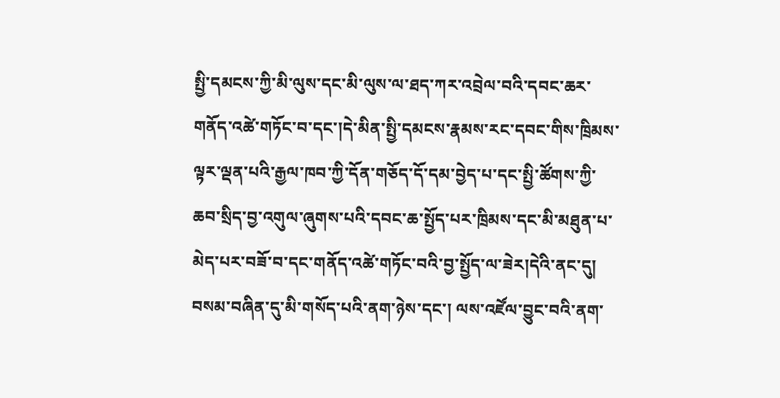སྤྱི་དམངས་ཀྱི་མི་ལུས་དང་མི་ལུས་ལ་ཐད་ཀར་འབྲེལ་བའི་དབང་ཆར་གནོད་འཚེ་གཏོང་བ་དང་།དེ་མིན་སྤྱི་དམངས་རྣམས་རང་དབང་གིས་ཁྲིམས་ལྟར་ལྡན་པའི་རྒྱལ་ཁབ་ཀྱི་དོན་གཅོད་དོ་དམ་བྱེད་པ་དང་སྤྱི་ཚོགས་ཀྱི་ཆབ་སྲིད་བྱ་འགུལ་ཞུགས་པའི་དབང་ཆ་སྤྱོད་པར་ཁྲིམས་དང་མི་མཐུན་པ་མེད་པར་བཟོ་བ་དང་གནོད་འཚེ་གཏོང་བའི་བྱ་སྤྱོད་ལ་ཟེར།དེའི་ནང་དུ། བསམ་བཞིན་དུ་མི་གསོད་པའི་ནག་ཉེས་དང་། ལས་འཛོལ་བྱུང་བའི་ནག་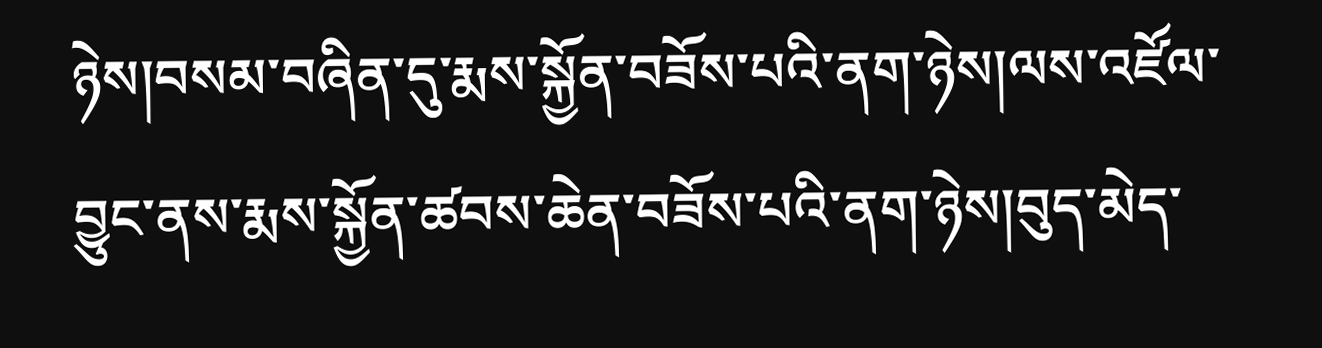ཉེས།བསམ་བཞིན་དུ་རྨས་སྐྱོན་བཟོས་པའི་ནག་ཉེས།ལས་འཛོལ་བྱུང་ནས་རྨས་སྐྱོན་ཚབས་ཆེན་བཟོས་པའི་ནག་ཉེས།བུད་མེད་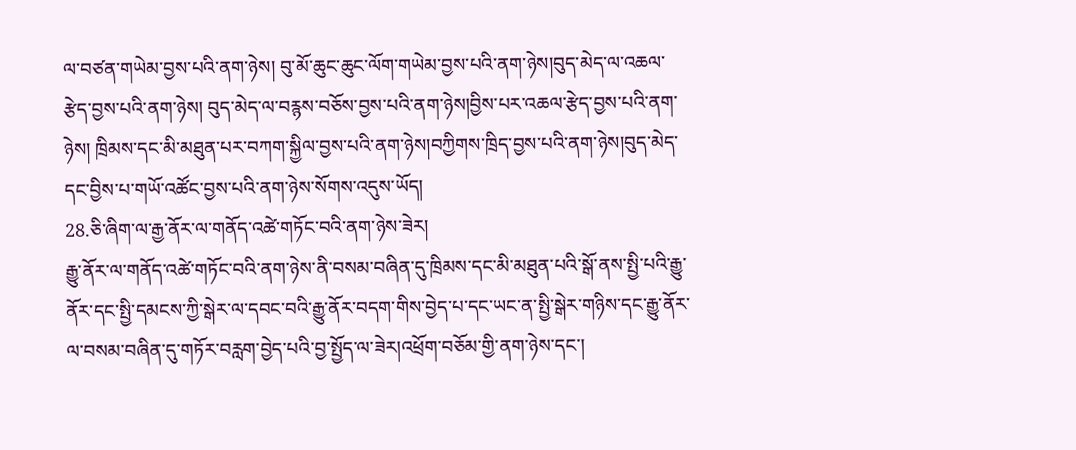ལ་བཙན་གཡེམ་བྱས་པའི་ནག་ཉེས། བུ་མོ་ཆུང་ཆུང་ལོག་གཡེམ་བྱས་པའི་ནག་ཉེས།བུད་མེད་ལ་འཆལ་རྩེད་བྱས་པའི་ནག་ཉེས། བུད་མེད་ལ་བརྙས་བཅོས་བྱས་པའི་ནག་ཉེས།བྱིས་པར་འཆལ་རྩེད་བྱས་པའི་ནག་ཉེས། ཁྲིམས་དང་མི་མཐུན་པར་བཀག་སྐྱིལ་བྱས་པའི་ནག་ཉེས།བཀྱིགས་ཁྲིད་བྱས་པའི་ནག་ཉེས།བུད་མེད་དང་བྱིས་པ་གཡོ་འཚོང་བྱས་པའི་ནག་ཉེས་སོགས་འདུས་ཡོད།
28.ཅི་ཞིག་ལ་རྒྱ་ནོར་ལ་གནོད་འཚེ་གཏོང་བའི་ནག་ཉེས་ཟེར།
རྒྱུ་ནོར་ལ་གནོད་འཚེ་གཏོང་བའི་ནག་ཉེས་ནི་བསམ་བཞིན་དུ་ཁྲིམས་དང་མི་མཐུན་པའི་སྒོ་ནས་སྤྱི་པའི་རྒྱུ་ནོར་དང་སྤྱི་དམངས་ཀྱི་སྒེར་ལ་དབང་བའི་རྒྱུ་ནོར་བདག་གིས་བྱེད་པ་དང་ཡང་ན་སྤྱི་སྒེར་གཉིས་དང་རྒྱུ་ནོར་ལ་བསམ་བཞིན་དུ་གཏོར་བརླག་བྱེད་པའི་བྱ་སྤྱོད་ལ་ཟེར།འཕྲོག་བཅོམ་གྱི་ནག་ཉེས་དང་།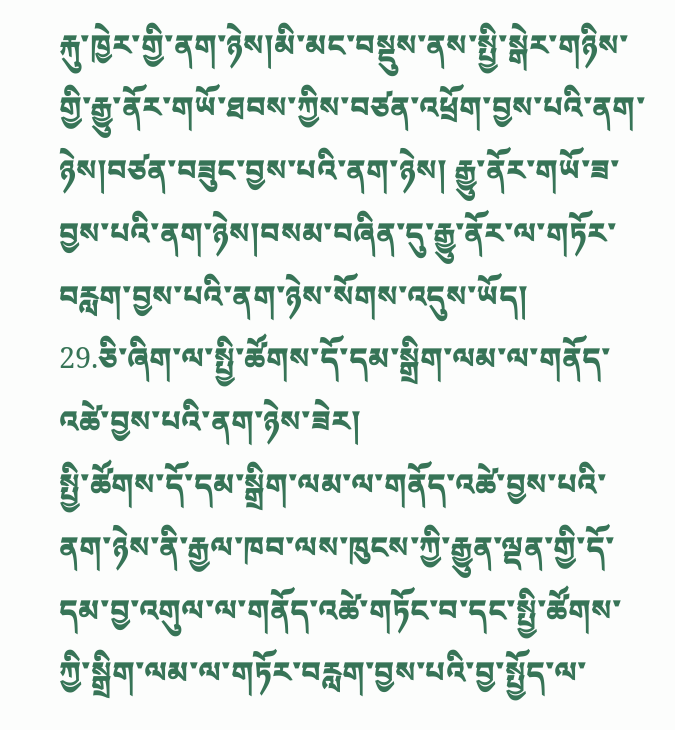རྐུ་ཁྱེར་གྱི་ནག་ཉེས།མི་མང་བསྡུས་ནས་སྤྱི་སྒེར་གཉིས་གྱི་རྒྱུ་ནོར་གཡོ་ཐབས་ཀྱིས་བཙན་འཕྲོག་བྱས་པའི་ནག་ཉེས།བཙན་བཟུང་བྱས་པའི་ནག་ཉེས། རྒྱུ་ནོར་གཡོ་ཟ་བྱས་པའི་ནག་ཉེས།བསམ་བཞིན་དུ་རྒྱུ་ནོར་ལ་གཏོར་བརླག་བྱས་པའི་ནག་ཉེས་སོགས་འདུས་ཡོད།
29.ཅི་ཞིག་ལ་སྤྱི་ཚོགས་དོ་དམ་སྒྲིག་ལམ་ལ་གནོད་འཚེ་བྱས་པའི་ནག་ཉེས་ཟེར།
སྤྱི་ཚོགས་དོ་དམ་སྒྲིག་ལམ་ལ་གནོད་འཚེ་བྱས་པའི་ནག་ཉེས་ནི་རྒྱལ་ཁབ་ལས་ཁུངས་ཀྱི་རྒྱུན་ལྡན་གྱི་དོ་དམ་བྱ་འགུལ་ལ་གནོད་འཚེ་གཏོང་བ་དང་སྤྱི་ཚོགས་ཀྱི་སྒྲིག་ལམ་ལ་གཏོར་བརླག་བྱས་པའི་བྱ་སྤྱོད་ལ་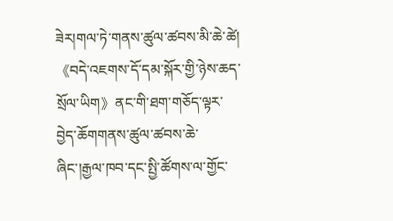ཟེར།གལ་ཏེ་གནས་ཚུལ་ཚབས་མི་ཆེ་ཚེ།《བདེ་འཇགས་དོ་དམ་སྐོར་གྱི་ཉེས་ཆད་སྲོལ་ཡིག》ནང་གི་ཐག་གཅོད་ལྟར་བྱེད་ཆོགགནས་ཚུལ་ཚབས་ཆེ་ཞིང་།རྒྱལ་ཁབ་དང་སྤྱི་ཚོགས་ལ་གྱོང་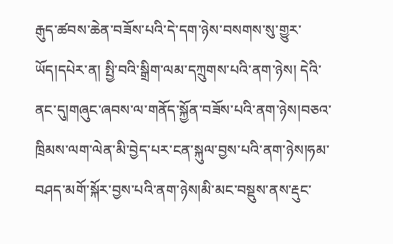རྒུད་ཚབས་ཆེན་བཟོས་པའི་དེ་དག་ཉེས་བསགས་སུ་གྱུར་ཡོད།དཔེར་ན། སྤྱི་བའི་སྒྲིག་ལམ་དཀྲུགས་པའི་ནག་ཉེས། དེའི་ནང་དུ།གཞུང་ཞབས་ལ་གནོད་སྐྱོན་བཟོས་པའི་ནག་ཉེས།བཅའ་ཁྲིམས་ལག་ལེན་མི་བྱེད་པར་ངན་སྐུལ་བྱས་པའི་ནག་ཉེས།ཧམ་བཤད་མགོ་སྐོར་བྱས་པའི་ནག་ཉེས།མི་མང་བསྡུས་ནས་རྡུང་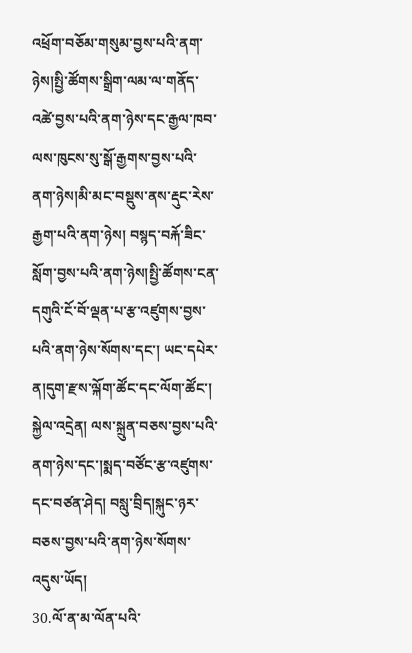འཕྲོག་བཅོམ་གསུམ་བྱས་པའི་ནག་ཉེས།སྤྱི་ཚོགས་སྒྲིག་ལམ་ལ་གནོད་འཚེ་བྱས་པའི་ནག་ཉེས་དང་རྒྱལ་ཁབ་ལས་ཁུངས་སུ་སྒོ་རྒྱགས་བྱས་པའི་ནག་ཉེས།མི་མང་བསྡུས་ནས་རྡུང་རེས་རྒྱག་པའི་ནག་ཉེས། བསྙད་བརྐོ་ཟིང་སློག་བྱས་པའི་ནག་ཉེས།སྤྱི་ཚོགས་ངན་དགུའི་ངོ་བོ་ལྡན་པ་རྩ་འཛུགས་བྱས་པའི་ནག་ཉེས་སོགས་དང་། ཡང་དཔེར་ན།དུག་རྫས་ལྐོག་ཚོང་དང་ལོག་ཚོང་། སྐྱེལ་འདྲེན། ལས་སྐྲུན་བཅས་བྱས་པའི་ནག་ཉེས་དང་།སྨད་བཙོང་རྩ་འཛུགས་དང་བཙན་ཤེད། བསླུ་བྲིད།སྐུང་ཉར་བཅས་བྱས་པའི་ནག་ཉེས་སོགས་འདུས་ཡོད།
30.ལོ་ན་མ་ལོན་པའི་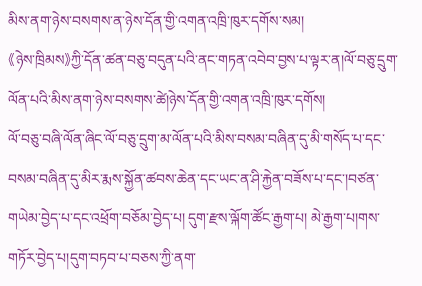མིས་ནག་ཉེས་བསགས་ན་ཉེས་དོན་གྱི་འགན་འཁྲི་ཁུར་དགོས་སམ།
《ཉེས་ཁྲིམས》ཀྱི་དོན་ཚན་བཅུ་བདུན་པའི་ནང་གཏན་འབེབ་བྱས་པ་ལྟར་ན།ལོ་བཅུ་དྲུག་ལོན་པའི་མིས་ནག་ཉེས་བསགས་ཚེ།ཉེས་དོན་གྱི་འགན་འཁྲི་ཁུར་དགོས།
ལོ་བཅུ་བཞི་ལོན་ཞིང་ལོ་བཅུ་དྲུག་མ་ལོན་པའི་མིས་བསམ་བཞིན་དུ་མི་གསོད་པ་དང་བསམ་བཞིན་དུ་མིར་རྨས་སྐྱོན་ཚབས་ཆེན་དང་ཡང་ན་ཤི་རྐྱེན་བཟོས་པ་དང་།བཙན་གཡེམ་བྱེད་པ་དང་འཕྲོག་བཅོམ་བྱེད་པ། དུག་རྫས་ལྐོག་ཚོང་རྒྱག་པ། མེ་རྒྱག་པ།གས་གཏོར་བྱེད་པ།དུག་བཏབ་པ་བཅས་ཀྱི་ནག་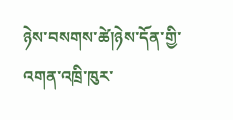ཉེས་བསགས་ཚེ།ཉེས་དོན་གྱི་འགན་འཁྲི་ཁུར་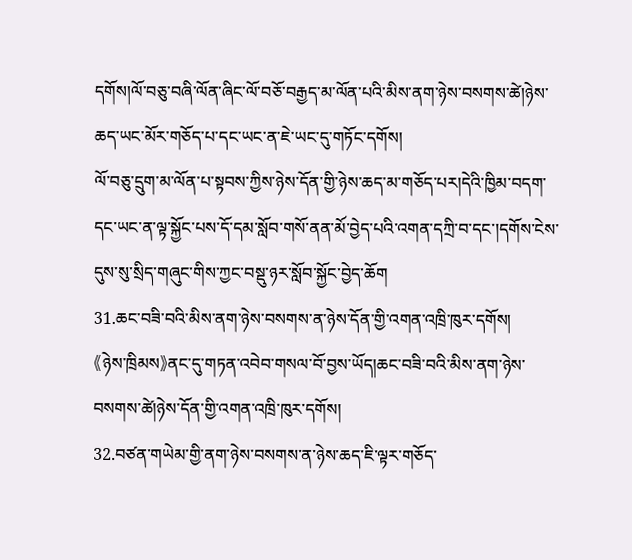དགོས།ལོ་བཅུ་བཞི་ལོན་ཞིང་ལོ་བཅོ་བརྒྱད་མ་ལོན་པའི་མིས་ནག་ཉེས་བསགས་ཚེ།ཉེས་ཆད་ཡང་མོར་གཅོད་པ་དང་ཡང་ན་ཇེ་ཡང་དུ་གཏོང་དགོས།
ལོ་བཅུ་དྲུག་མ་ལོན་པ་སྟབས་ཀྱིས་ཉེས་དོན་གྱི་ཉེས་ཆད་མ་གཅོད་པར།དེའི་ཁྱིམ་བདག་དང་ཡང་ན་ལྟ་སྐྱོང་པས་དོ་དམ་སློབ་གསོ་ནན་མོ་བྱེད་པའི་འགན་དཀྲི་བ་དང་།དགོས་ངེས་དུས་སུ་སྲིད་གཞུང་གིས་ཀྱང་བསྡུ་ཉར་སློབ་སྐྱོང་བྱེད་ཆོག
31.ཆང་བཟི་བའི་མིས་ནག་ཉེས་བསགས་ན་ཉེས་དོན་གྱི་འགན་འཁྲི་ཁུར་དགོས།
《ཉེས་ཁྲིམས》ནང་དུ་གཏན་འབེབ་གསལ་བོ་བྱས་ཡོད།ཆང་བཟི་བའི་མིས་ནག་ཉེས་བསགས་ཚེ།ཉེས་དོན་གྱི་འགན་འཁྲི་ཁུར་དགོས།
32.བཙན་གཡེམ་གྱི་ནག་ཉེས་བསགས་ན་ཉེས་ཆད་ཇི་ལྟར་གཅོད་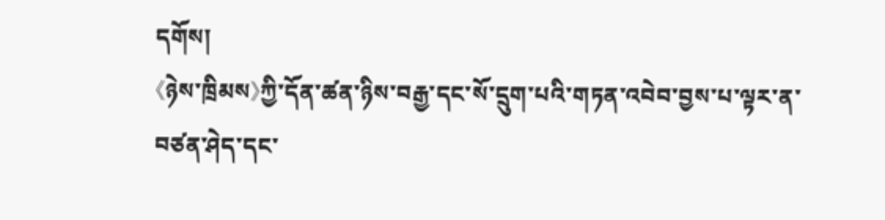དགོས།
《ཉེས་ཁྲིམས》ཀྱི་དོན་ཚན་ཉིས་བརྒྱ་དང་སོ་དྲུག་པའི་གཏན་འབེབ་བྱས་པ་ལྟར་ན་བཙན་ཤེད་དང་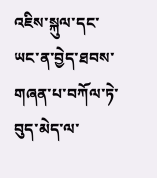འཇིས་སྐུལ་དང་ཡང་ན་བྱེད་ཐབས་གཞན་པ་བཀོལ་ཏེ་བུད་མེད་ལ་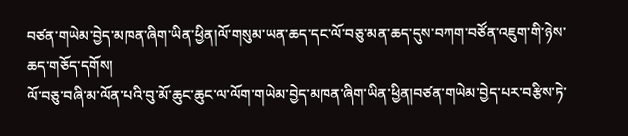བཙན་གཡེམ་བྱེད་མཁན་ཞིག་ཡིན་ཕྱིན།ལོ་གསུམ་ཡན་ཆད་དང་ལོ་བཅུ་མན་ཆད་དུས་བཀག་བཙོན་འཇུག་གི་ཉེས་ཆད་གཅོད་དགོས།
ལོ་བཅུ་བཞི་མ་ལོན་པའི་བུ་མོ་ཆུང་ཆུང་ལ་ལོག་གཡེམ་བྱེད་མཁན་ཞིག་ཡིན་ཕྱིན།བཙན་གཡེམ་བྱེད་པར་བརྩིས་ཏེ་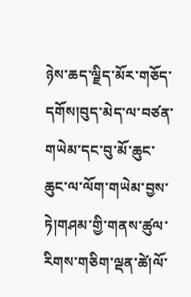ཉེས་ཆད་ལྗིད་མོར་གཅོད་དགོས།བུད་མེད་ལ་བཙན་གཡེམ་དང་བུ་མོ་ཆུང་ཆུང་ལ་ལོག་གཡེམ་བྱས་ཏེ།གཤམ་གྱི་གནས་ཚུལ་རིགས་གཅིག་ལྡན་ཚེ།ལོ་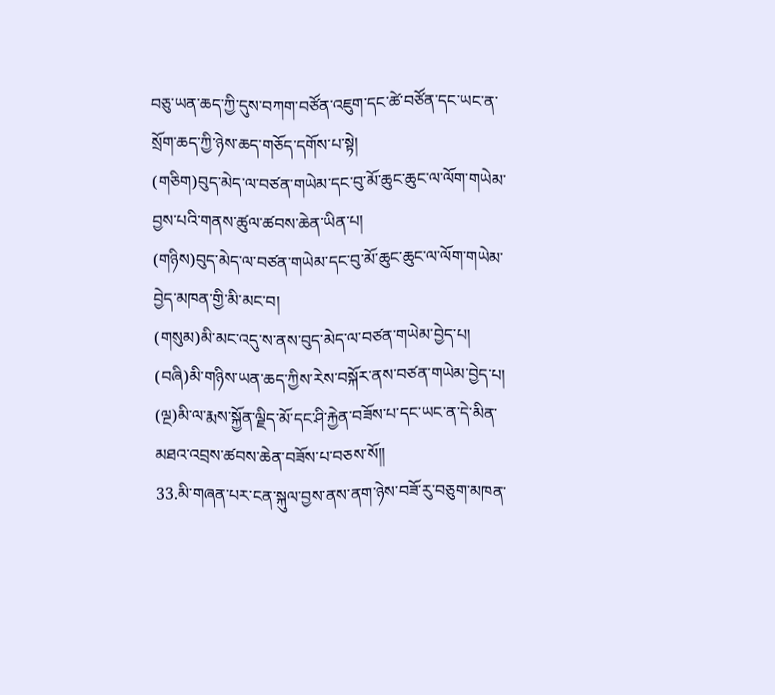བཅུ་ཡན་ཆད་ཀྱི་དུས་བཀག་བཙོན་འཇུག་དང་ཚེ་བཙོན་དང་ཡང་ན་སྲོག་ཆད་ཀྱི་ཉེས་ཆད་གཅོད་དགོས་པ་སྟེ།
(གཅིག)བུད་མེད་ལ་བཙན་གཡེམ་དང་བུ་མོ་ཆུང་ཆུང་ལ་ལོག་གཡེམ་བྱས་པའི་གནས་ཚུལ་ཚབས་ཆེན་ཡིན་པ།
(གཉིས)བུད་མེད་ལ་བཙན་གཡེམ་དང་བུ་མོ་ཆུང་ཆུང་ལ་ལོག་གཡེམ་བྱེད་མཁན་གྱི་མི་མང་བ།
(གསུམ)མི་མང་འདུ་ས་ནས་བུད་མེད་ལ་བཙན་གཡེམ་བྱེད་པ།
(བཞི)མི་གཉིས་ཡན་ཆད་ཀྱིས་རེས་བསྐོར་ནས་བཙན་གཡེམ་བྱེད་པ།
(ལྔ)མི་ལ་རྨས་སྐྱོན་ལྗིད་མོ་དང་ཤི་རྐྱེན་བཟོས་པ་དང་ཡང་ན་དེ་མིན་མཐའ་འབྲས་ཚབས་ཆེན་བཟོས་པ་བཅས་སོ།།
33.མི་གཞན་པར་ངན་སྐུལ་བྱས་ནས་ནག་ཉེས་བཟོ་རུ་བཅུག་མཁན་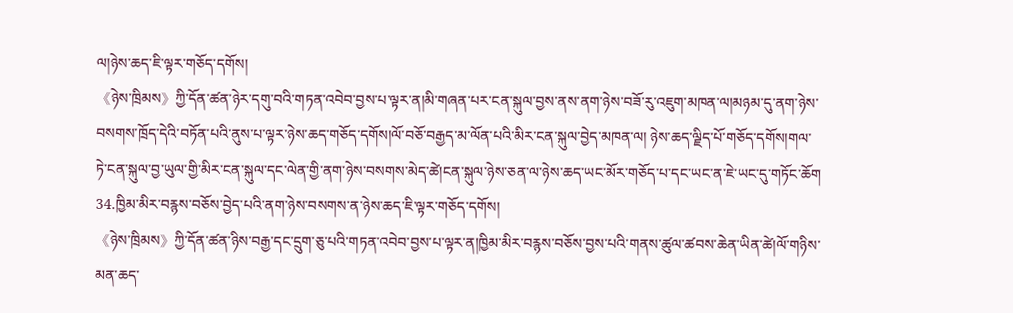ལ།ཉེས་ཆད་ཇི་ལྟར་གཅོད་དགོས།
《ཉེས་ཁྲིམས》ཀྱི་དོན་ཚན་ཉེར་དགུ་བའི་གཏན་འབེབ་བྱས་པ་ལྟར་ན།མི་གཞན་པར་ངན་སྐུལ་བྱས་ནས་ནག་ཉེས་བཟོ་རུ་འཇུག་མཁན་ལ།མཉམ་དུ་ནག་ཉེས་བསགས་ཁྲོད་དེའི་བཏོན་པའི་ནུས་པ་ལྟར་ཉེས་ཆད་གཅོད་དགོས།ལོ་བཅོ་བརྒྱད་མ་ལོན་པའི་མིར་ངན་སྐུལ་བྱེད་མཁན་ལ། ཉེས་ཆད་ལྗིད་པོ་གཅོད་དགོས།གལ་ཏེ་ངན་སྐུལ་བྱ་ཡུལ་གྱི་མིར་ངན་སྐུལ་དང་ལེན་གྱི་ནག་ཉེས་བསགས་མེད་ཚེ།ངན་སྐུལ་ཉེས་ཅན་ལ་ཉེས་ཆད་ཡང་མོར་གཅོད་པ་དང་ཡང་ན་ཇེ་ཡང་དུ་གཏོང་ཆོག
34.ཁྱིམ་མིར་བརྙས་བཅོས་བྱེད་པའི་ནག་ཉེས་བསགས་ན་ཉེས་ཆད་ཇི་ལྟར་གཅོད་དགོས།
《ཉེས་ཁྲིམས》ཀྱི་དོན་ཚན་ཉིས་བརྒྱ་དང་དྲུག་ཅུ་པའི་གཏན་འབེབ་བྱས་པ་ལྟར་ན།ཁྱིམ་མིར་བརྙས་བཅོས་བྱས་པའི་གནས་ཚུལ་ཚབས་ཆེན་ཡིན་ཚེ།ལོ་གཉིས་མན་ཆད་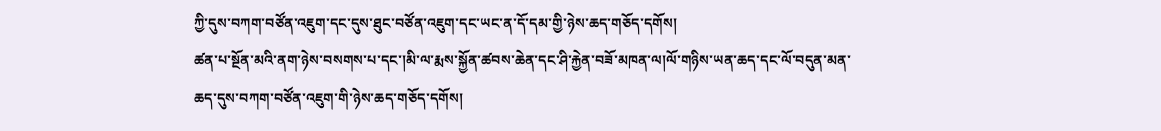ཀྱི་དུས་བཀག་བཙོན་འཇུག་དང་དུས་ཐུང་བཙོན་འཇུག་དང་ཡང་ན་དོ་དམ་གྱི་ཉེས་ཆད་གཅོད་དགོས།
ཚན་པ་སྔོན་མའི་ནག་ཉེས་བསགས་པ་དང་།མི་ལ་རྨས་སྐྱོན་ཚབས་ཆེན་དང་ཤི་རྐྱེན་བཟོ་མཁན་ལ།ལོ་གཉིས་ཡན་ཆད་དང་ལོ་བདུན་མན་ཆད་དུས་བཀག་བཙོན་འཇུག་གི་ཉེས་ཆད་གཅོད་དགོས།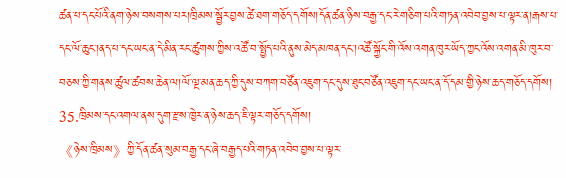ཚན་པ་དང་པོའི་ནག་ཉེས་བསགས་པར།ཁྲིམས་སྦྱོར་བྱས་ཚེ་ཐག་གཅོད་དགོས།དོན་ཚན་ཉིས་བརྒྱ་དང་རེ་གཅིག་པའི་གཏན་འབེབ་བྱས་པ་ལྟར་ན།རྒས་པ་དང་ལོ་ཆུང་།ནད་པ་དང་ཡང་ན་དེ་མིན་རང་ཚུགས་ཀྱིས་འཚོ་བ་སྤྱོད་པའི་ནུས་མེད་མཁན་དང་།འཚོ་སྐྱོང་གི་འོས་འགན་ཁུར་ཡོད་ཀྱང་འོས་འགན་མི་ཁུར་བ་བཅས་ཀྱི་གནས་ཚུལ་ཚབས་ཆེན་ལ།ལོ་ལྔ་མན་ཆད་ཀྱི་དུས་བཀག་བཙོན་འཇུག་དང་དུས་ཐུང་བཙོན་འཇུག་དང་ཡང་ན་དོ་དམ་གྱི་ཉེས་ཆད་གཅོད་དགོས།
35.ཁྲིམས་དང་འགལ་ནས་དུག་རྫས་ཁྱེར་ན་ཉེས་ཆད་ཇི་ལྟར་གཅོད་དགོས།
《ཉེས་ཁྲིམས》ཀྱི་དོན་ཚན་སུམ་བརྒྱ་དང་ཞེ་བརྒྱད་པའི་གཏན་འབེབ་བྱས་པ་ལྟར་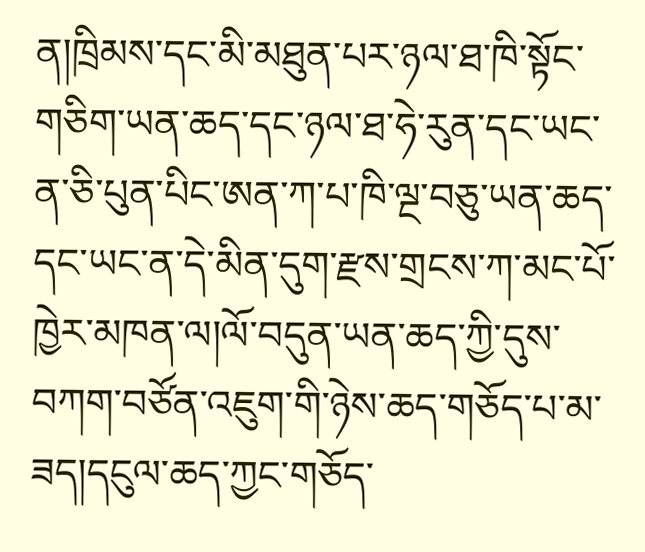ན།ཁྲིམས་དང་མི་མཐུན་པར་ཉལ་ཐ་ཁི་སྟོང་གཅིག་ཡན་ཆད་དང་ཉལ་ཐ་ཧེ་རུན་དང་ཡང་ན་ཅི་པུན་པིང་ཨན་ཀ་པ་ཁི་ལྔ་བཅུ་ཡན་ཆད་དང་ཡང་ན་དེ་མིན་དུག་རྫས་གྲངས་ཀ་མང་པོ་ཁྱེར་མཁན་ལ།ལོ་བདུན་ཡན་ཆད་ཀྱི་དུས་བཀག་བཙོན་འཇུག་གི་ཉེས་ཆད་གཅོད་པ་མ་ཟད།དངུལ་ཆད་ཀྱང་གཅོད་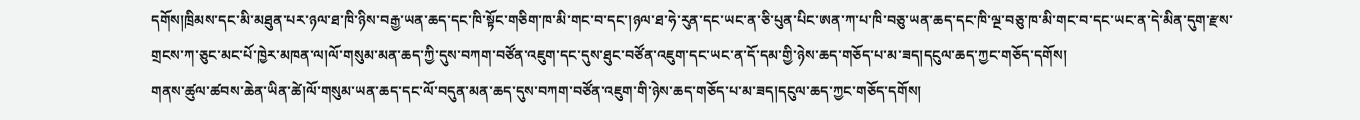དགོས།ཁྲིམས་དང་མི་མཐུན་པར་ཉལ་ཐ་ཁི་ཉིས་བརྒྱ་ཡན་ཆད་དང་ཁི་སྟོང་གཅིག་ཁ་མི་གང་བ་དང་།ཉལ་ཐ་ཧེ་རུན་དང་ཡང་ན་ཅི་པུན་པིང་ཨན་ཀ་པ་ཁི་བཅུ་ཡན་ཆད་དང་ཁི་ལྔ་བཅུ་ཁ་མི་གང་བ་དང་ཡང་ན་དེ་མིན་དུག་རྫས་གྲངས་ཀ་ཅུང་མང་པོ་ཁྱེར་མཁན་ལ།ལོ་གསུམ་མན་ཆད་ཀྱི་དུས་བཀག་བཙོན་འཇུག་དང་དུས་ཐུང་བཙོན་འཇུག་དང་ཡང་ན་དོ་དམ་གྱི་ཉེས་ཆད་གཅོད་པ་མ་ཟད།དངུལ་ཆད་ཀྱང་གཅོད་དགོས།
གནས་ཚུལ་ཚབས་ཆེན་ཡིན་ཚེ།ལོ་གསུམ་ཡན་ཆད་དང་ལོ་བདུན་མན་ཆད་དུས་བཀག་བཙོན་འཇུག་གི་ཉེས་ཆད་གཅོད་པ་མ་ཟད།དངུལ་ཆད་ཀྱང་གཅོད་དགོས།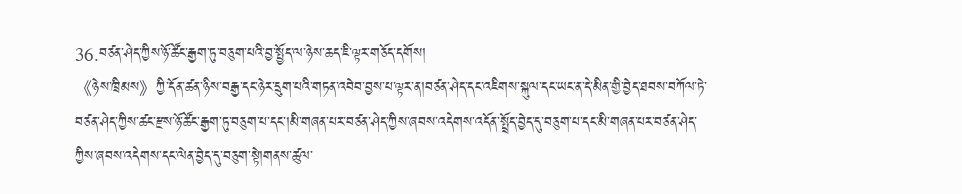36.བཙན་ཤེད་ཀྱིས་ཉོ་ཚོང་རྒྱག་ཏུ་བཅུག་པའི་བྱ་སྤྱོད་ལ་ཉེས་ཆད་ཇི་ལྟར་གཅོད་དགོས།
《ཉེས་ཁྲིམས》ཀྱི་དོན་ཚན་ཉིས་བརྒྱ་དང་ཉེར་དྲུག་པའི་གཏན་འབེབ་བྱས་པ་ལྟར་ན།བཙན་ཤེད་དང་འཇིགས་སྐུལ་དང་ཡང་ན་དེ་མིན་གྱི་བྱེད་ཐབས་བཀོལ་ཏེ་བཙན་ཤེད་ཀྱིས་ཚང་རྫས་ཉོ་ཚོང་རྒྱག་ཏུ་བཅུག་པ་དང་།མི་གཞན་པར་བཙན་ཤེད་ཀྱིས་ཞབས་འདེགས་འདོན་སྤྲོད་བྱེད་དུ་བཅུག་པ་དང་མི་གཞན་པར་བཙན་ཤེད་ཀྱིས་ཞབས་འདེགས་དང་ལེན་བྱེད་དུ་བཅུག་སྟེ།གནས་ཚུལ་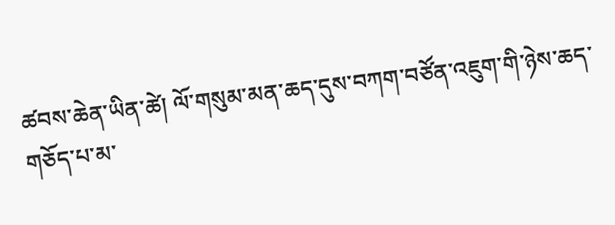ཚབས་ཆེན་ཡིན་ཚེ། ལོ་གསུམ་མན་ཆད་དུས་བཀག་བཙོན་འཇུག་གི་ཉེས་ཆད་གཅོད་པ་མ་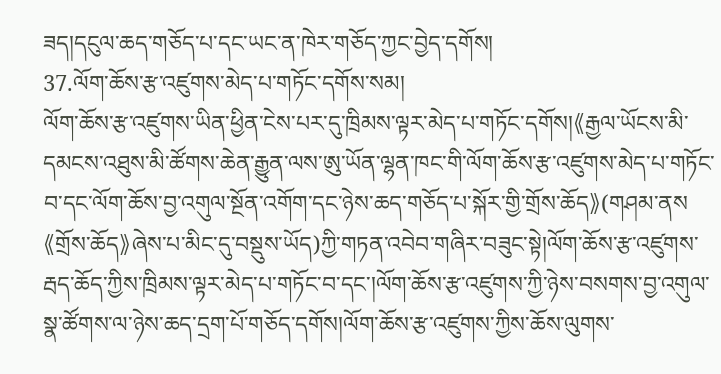ཟད།དངུལ་ཆད་གཅོད་པ་དང་ཡང་ན་ཁེར་གཅོད་ཀྱང་བྱེད་དགོས།
37.ལོག་ཆོས་རྩ་འཛུགས་མེད་པ་གཏོང་དགོས་སམ།
ལོག་ཆོས་རྩ་འཛུགས་ཡིན་ཕྱིན་ངེས་པར་དུ་ཁྲིམས་ལྟར་མེད་པ་གཏོང་དགོས།《རྒྱལ་ཡོངས་མི་དམངས་འཐུས་མི་ཚོགས་ཆེན་རྒྱུན་ལས་ཨུ་ཡོན་ལྷན་ཁང་གི་ལོག་ཆོས་རྩ་འཛུགས་མེད་པ་གཏོང་བ་དང་ལོག་ཆོས་བྱ་འགུལ་སྔོན་འགོག་དང་ཉེས་ཆད་གཅོད་པ་སྐོར་གྱི་གྲོས་ཆོད》(གཤམ་ནས《གྲོས་ཆོད》ཞེས་པ་མིང་དུ་བསྡུས་ཡོད)ཀྱི་གཏན་འབེབ་གཞིར་བཟུང་སྟེ།ལོག་ཆོས་རྩ་འཛུགས་རྦད་ཆོད་ཀྱིས་ཁྲིམས་ལྟར་མེད་པ་གཏོང་བ་དང་།ལོག་ཆོས་རྩ་འཛུགས་ཀྱི་ཉེས་བསགས་བྱ་འགུལ་སྣ་ཚོགས་ལ་ཉེས་ཆད་དྲག་པོ་གཅོད་དགོས།ལོག་ཆོས་རྩ་འཛུགས་ཀྱིས་ཆོས་ལུགས་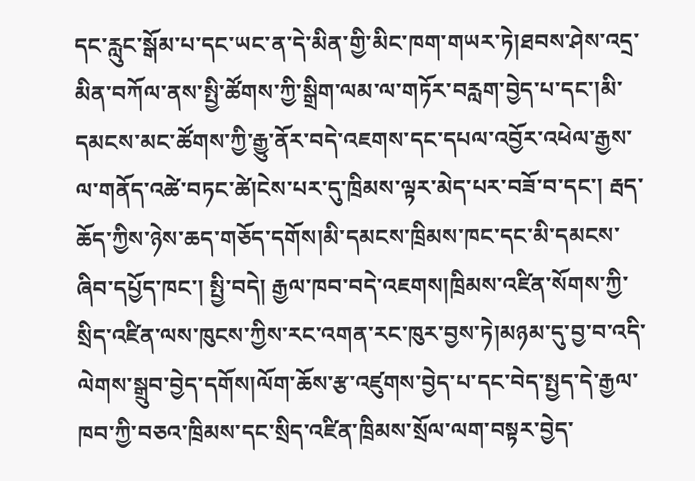དང་རླུང་སྒོམ་པ་དང་ཡང་ན་དེ་མིན་གྱི་མིང་ཁག་གཡར་ཏེ།ཐབས་ཤེས་འདྲ་མིན་བཀོལ་ནས་སྤྱི་ཚོགས་ཀྱི་སྒྲིག་ལམ་ལ་གཏོར་བརླག་བྱེད་པ་དང་།མི་དམངས་མང་ཚོགས་ཀྱི་རྒྱུ་ནོར་བདེ་འཇགས་དང་དཔལ་འབྱོར་འཕེལ་རྒྱས་ལ་གནོད་འཚེ་བཏང་ཚེ།ངེས་པར་དུ་ཁྲིམས་ལྟར་མེད་པར་བཟོ་བ་དང་། རྦད་ཆོད་ཀྱིས་ཉེས་ཆད་གཅོད་དགོས།མི་དམངས་ཁྲིམས་ཁང་དང་མི་དམངས་ཞིབ་དཔྱོད་ཁང་། སྤྱི་བདེ། རྒྱལ་ཁབ་བདེ་འཇགས།ཁྲིམས་འཛིན་སོགས་ཀྱི་སྲིད་འཛིན་ལས་ཁུངས་ཀྱིས་རང་འགན་རང་ཁུར་བྱས་ཏེ།མཉམ་དུ་བྱ་བ་འདི་ལེགས་སྒྲུབ་བྱེད་དགོས།ལོག་ཆོས་རྩ་འཛུགས་བྱེད་པ་དང་བེད་སྤྱད་དེ་རྒྱལ་ཁབ་ཀྱི་བཅའ་ཁྲིམས་དང་སྲིད་འཛིན་ཁྲིམས་སྲོལ་ལག་བསྟར་བྱེད་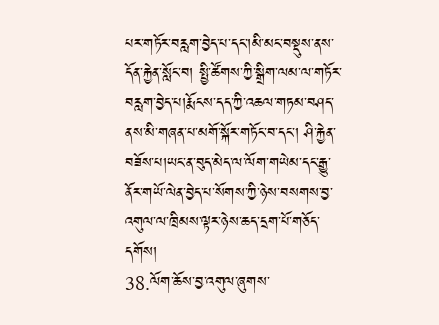པར་གཏོར་བརླག་བྱེད་པ་དང་།མི་མང་བསྡུས་ནས་དོན་རྐྱེན་སློང་བ། སྤྱི་ཚོགས་ཀྱི་སྒྲིག་ལམ་ལ་གཏོར་བརླག་བྱེད་པ།རྨོངས་དད་ཀྱི་འཆལ་གཏམ་བཤད་ནས་མི་གཞན་པ་མགོ་སྐོར་གཏོང་བ་དང་། ཤི་རྐྱེན་བཟོས་པ།ཡང་ན་བུད་མེད་ལ་ལོག་གཡེམ་དང་རྒྱུ་ནོར་གཡོ་ལེན་བྱེད་པ་སོགས་ཀྱི་ཉེས་བསགས་བྱ་འགུལ་ལ་ཁྲིམས་ལྟར་ཉེས་ཆད་དྲག་པོ་གཅོད་དགོས།
38.ལོག་ཆོས་བྱ་འགུལ་ཞུགས་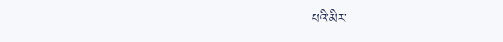པའི་མིར་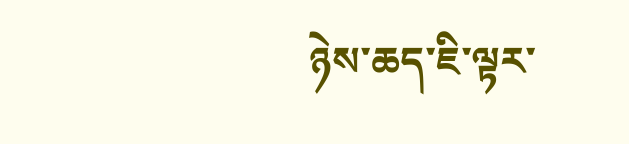ཉེས་ཆད་ཇི་ལྟར་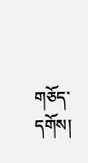གཅོད་དགོས།